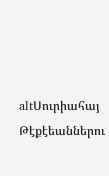altՍուրիահայ Թէքէեաններու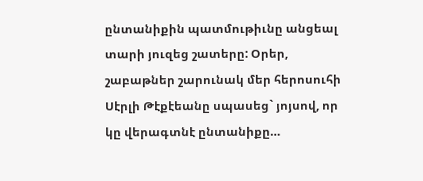ընտանիքին պատմութիւնը անցեալ տարի յուզեց շատերը: Օրեր, շաբաթներ շարունակ մեր հերոսուհի Սէրլի Թէքէեանը սպասեց` յոյսով, որ կը վերագտնէ ընտանիքը…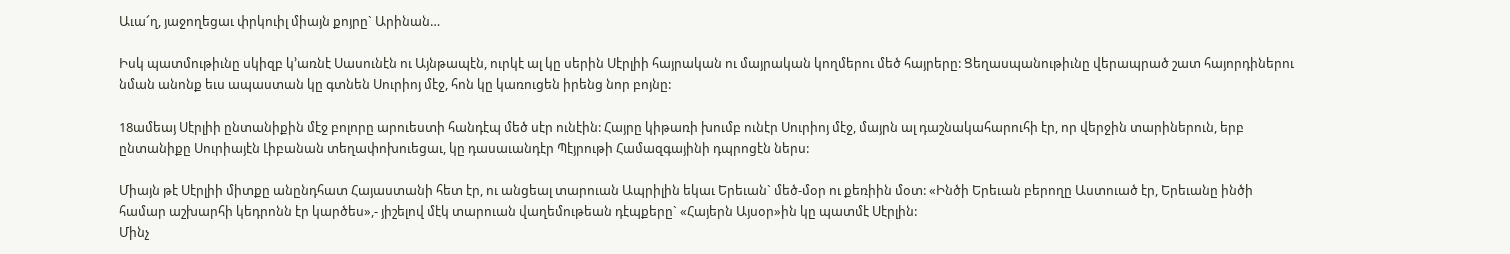Աւա՜ղ, յաջողեցաւ փրկուիլ միայն քոյրը` Արինան…

Իսկ պատմութիւնը սկիզբ կ’առնէ Սասունէն ու Այնթապէն, ուրկէ ալ կը սերին Սէրլիի հայրական ու մայրական կողմերու մեծ հայրերը: Ցեղասպանութիւնը վերապրած շատ հայորդիներու նման անոնք եւս ապաստան կը գտնեն Սուրիոյ մէջ, հոն կը կառուցեն իրենց նոր բոյնը:

18ամեայ Սէրլիի ընտանիքին մէջ բոլորը արուեստի հանդէպ մեծ սէր ունէին: Հայրը կիթառի խումբ ունէր Սուրիոյ մէջ, մայրն ալ դաշնակահարուհի էր, որ վերջին տարիներուն, երբ ընտանիքը Սուրիայէն Լիբանան տեղափոխուեցաւ, կը դասաւանդէր Պէյրութի Համազգայինի դպրոցէն ներս:

Միայն թէ Սէրլիի միտքը անընդհատ Հայաստանի հետ էր, ու անցեալ տարուան Ապրիլին եկաւ Երեւան` մեծ-մօր ու քեռիին մօտ: «Ինծի Երեւան բերողը Աստուած էր, Երեւանը ինծի համար աշխարհի կեդրոնն էր կարծես»,- յիշելով մէկ տարուան վաղեմութեան դէպքերը` «Հայերն Այսօր»ին կը պատմէ Սէրլին:
Մինչ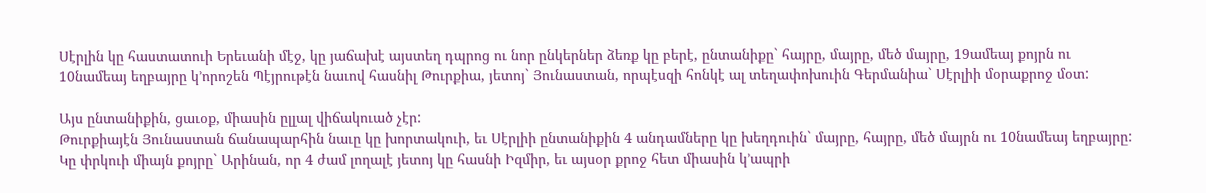Սէրլին կը հաստատուի Երեւանի մէջ, կը յաճախէ այստեղ դպրոց ու նոր ընկերներ ձեռք կը բերէ, ընտանիքը` հայրը, մայրը, մեծ մայրը, 19ամեայ քոյրն ու 10նամեայ եղբայրը կ՚որոշեն Պէյրութէն նաւով հասնիլ Թուրքիա, յետոյ` Յունաստան, որպէսզի հոնկէ ալ տեղափոխուին Գերմանիա` Սէրլիի մօրաքրոջ մօտ:

Այս ընտանիքին, ցաւօք, միասին ըլլալ վիճակուած չէր:
Թուրքիայէն Յունաստան ճանապարհին նաւը կը խորտակուի, եւ Սէրլիի ընտանիքին 4 անդամները կը խեղդուին` մայրը, հայրը, մեծ մայրն ու 10նամեայ եղբայրը: Կը փրկուի միայն քոյրը` Արինան, որ 4 ժամ լողալէ յետոյ կը հասնի Իզմիր, եւ այսօր քրոջ հետ միասին կ՚ապրի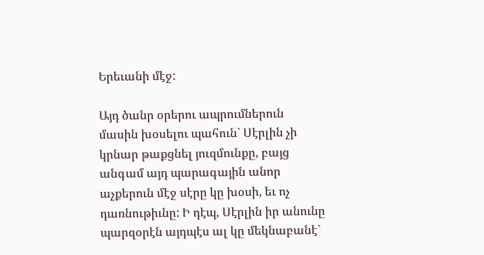Երեւանի մէջ:

Այդ ծանր օրերու ապրումներուն մասին խօսելու պահուն` Սէրլին չի կրնար թաքցնել յուզմունքը, բայց անգամ այդ պարագային անոր աչքերուն մէջ սէրը կը խօսի, եւ ոչ դառնութիւնը: Ի դէպ, Սէրլին իր անունը պարզօրէն այդպէս ալ կը մեկնաբանէ`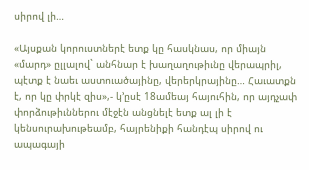սիրով լի…

«Այսքան կորուստներէ ետք կը հասկնաս, որ միայն «մարդ» ըլլալով` անհնար է խաղաղութիւնը վերապրիլ, պէտք է նաեւ աստուածայինը, վերերկրայինը… Հաւատքն է, որ կը փրկէ զիս»,- կ՚ըսէ 18ամեայ հայուհին, որ այդչափ փորձութիւններու մէջէն անցնելէ ետք ալ լի է կենսուրախութեամբ, հայրենիքի հանդէպ սիրով ու ապագայի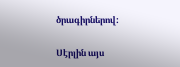ծրագիրներով:

Սէրլին այս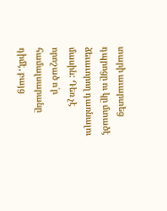տարի աւարտեց դպրոցը ու կը մտածէ ձեւաւորող դառնալու մասին: Դեռ չէ որոշած ո՛ր համալսարանը դիմէ, բայց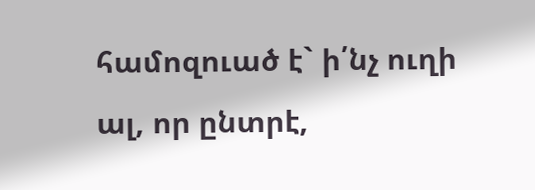համոզուած է` ի՛նչ ուղի ալ, որ ընտրէ,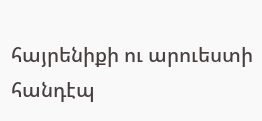հայրենիքի ու արուեստի հանդէպ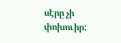սէրը չի փոխուիր: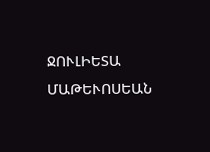ՋՈՒԼԻԵՏԱ ՄԱԹԵՒՈՍԵԱՆ